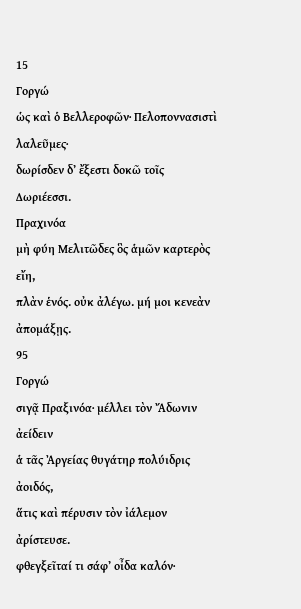15
Γοργώ
ὡς καὶ ὁ Βελλεροφῶν· Πελοποννασιστὶ λαλεῦμες·
δωρίσδεν δʼ ἔξεστι δοκῶ τοῖς Δωριέεσσι.
Πραχινόα
μὴ φύη Μελιτῶδες ὃς ἁμῶν καρτερὸς εἴη,
πλὰν ἑνός. οὐκ ἀλέγω. μή μοι κενεὰν ἀπομάξῃς.
95
Γοργώ
σιγᾷ Πραξινόα· μέλλει τὸν Ἄδωνιν ἀείδειν
ἁ τᾶς Ἀργείας θυγάτηρ πολύιδρις ἀοιδός,
ἅτις καὶ πέρυσιν τὸν ἰάλεμον ἀρίστευσε.
φθεγξεῖταί τι σάφʼ οἶδα καλόν·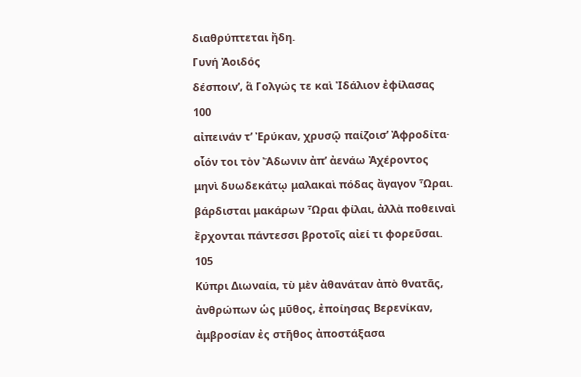διαθρύπτεται ἤδη.
Γυνή Ἀοιδός
δέσποινʼ, ἃ Γολγώς τε καὶ Ἰδάλιον ἐφίλασας
100
αἰπεινάν τʼ Ἐρύκαν, χρυσῷ παίζοισʼ Ἀφροδίτα·
οἷόν τοι τὸν Ἄδωνιν ἀπʼ ἀενάω Ἀχέροντος
μηνὶ δυωδεκάτῳ μαλακαὶ πόδας ἄγαγον Ὧραι.
βάρδισται μακάρων Ὧραι φίλαι, ἀλλὰ ποθειναὶ
ἔρχονται πάντεσσι βροτοῖς αἰεί τι φορεῦσαι.
105
Κύπρι Διωναία, τὺ μὲν ἀθανάταν ἀπὸ θνατᾶς,
ἀνθρώπων ὡς μῦθος, ἐποίησας Βερενίκαν,
ἀμβροσίαν ἐς στῆθος ἀποστάξασα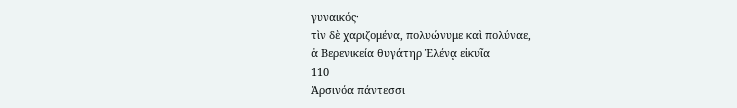γυναικός·
τὶν δὲ χαριζομένα, πολυώνυμε καὶ πολύναε,
ἁ Βερενικεία θυγάτηρ Ἑλένᾳ εἰκυῖα
110
Ἀρσινόα πάντεσσι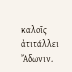καλοῖς ἀτιτάλλει Ἄδωνιν.